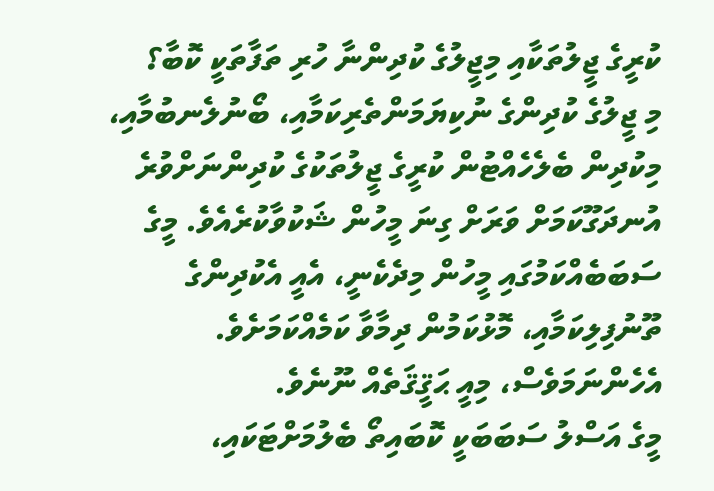ކުރީގެ ޖީލުތަކާއި މިޖީލުގެ ކުދިންނާ ހުރި ތަފާތަކީ ކޮބާ؟
މި ޖީލުގެ ކުދިންގެ ނުކިޔަމަންތެރިކަމާއި، ބޯނުލެނބުމާއި، މިކުދިން ބެލެހެއްޓުން ކުރީގެ ޖީލުތަކުގެ ކުދިންނަށްވުރެ އުނދަގޫކަމަށް ވަރަށް ގިނަ މީހުން ޝަކުވާކުރެއެވެ. މީގެ ސަބަބެއްކަމުގައި މީހުން މިދެކެނީ، އެއީ އެކުދިންގެ ތޫނުފިލިކަމާއި، މޮޅުކަމުން ދިމާވާ ކަމެއްކަމަށެވެ. އެހެންނަމަވެސް، މިއީ ޙަޤީޤަތެއް ނޫނެވެ.
މީގެ އަސްލު ސަބަބަކީ ކޮބައިތޯ ބެލުމަށްޓަކައި،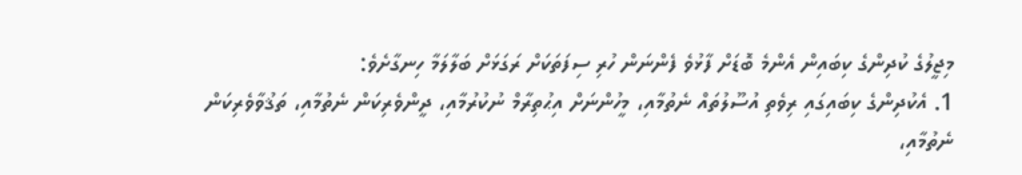މިޖީލުގެ ކުދިންގެ ކިބައިން އެންމެ ބޮޑަށް ފާޅުވެ ފެންނަން ހުރި ސިފަތަކަށް ރަގަޅަށް ބަލާލަމާ ހިނގާށެވެ:
1. އެކުދިންގެ ކިބައިގައި ރިވެތި އުސޫލުތައް ނެތުމާއި، މީހުންނަށް އިޙުތިރާމް ނުކުރުމާއި، ދީންވެރިކަން ނެތުމާއި، ތަޤުވާވެރިކަން ނެތުމާއި،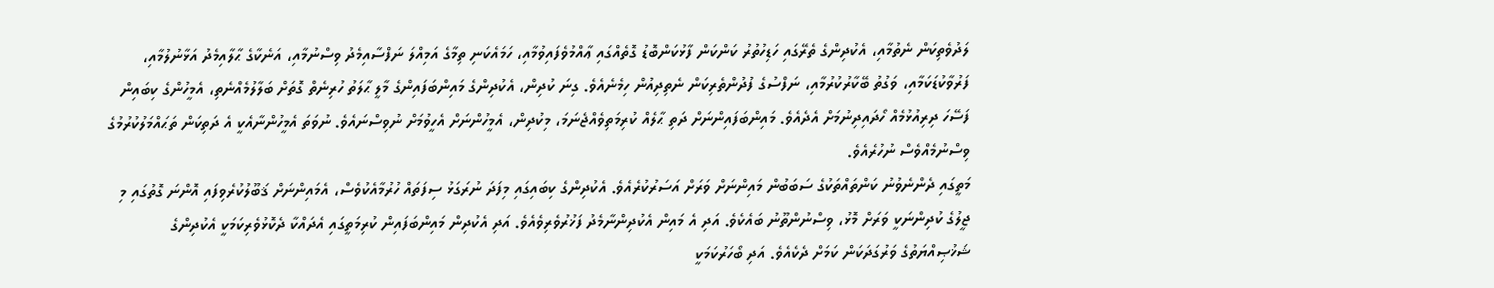ލަދުވެތިކަން ނެތުމާއި، އެކުދިންގެ ތެރޭގައި ހަޑިހުތުރު ކަންކަން ފާޅުކަންބޮޑު ގޮތެއްގައި ޢާއްމުވެފައިވުމާއި، ހަމައެކަނި ތިމާގެ އަމިއްލަ ނަފްސާއިމެދު ވިސްނުމާއި، އަނެކާގެ ޙާލާއިމެދު އަޅާނުލުމާއި، ފަރުވާކުޑަކަމާއި، ވަގުތު ބޭކާރުކުރުމާއި، ނަފްސުގެ ފުދުންތެރިކަން ނެތިދިއުން ހިމެނެއެވެ. ގިނަ ކުދިން، އެކުދިންގެ މައިންބަފައިންގެ މާލީ ޙާލަތު ހުރިނެތް ގޮތަށް ބަލާލުމެއްނެތި، އެމީހުންގެ ކިބައިން ފަސޭހަ ދިރިއުޅުމެއް ހޯދައިދިނުމަށް އެދެއެވެ. މައިންބަފައިންނަށް ދަތި ޙާލެއް ކުރިމަތިވެއްޖެނަމަ، މިކުދިން، އެމީހުންނަށް އެހީވުމަށް ނުވިސްނައެވެ. ނުވަތަ އެމީހުންނާއެކީ އެ ދަތިކަން ތަޙައްމަލުކުރުމުގެ ވިސްނުމެއްވެސް ނުހުރެއެވެ.
މަތީގައި ދެންނެވުނު ކަންތައްތަކުގެ ސަބަބުން މައިންނަށް ވަރަށް އަސަރުކުރެއެވެ. އެކުދިންގެ ކިބައިގައި މިފަދަ ނުރަގަޅު ސިފަތައް ހުރުމާއެކުވެސް، އެމައިންނަށް ޤަބޫލުކުރެވިފައި އޮންނަ ގޮތުގައި މި ޖީލުގެ ކުދިންނަކީ ވަރަށް މޮޅު، ވިސްނުންތޫނު ބައެކެވެ. އަދި އެ މައިން އެކުދިންނާމެދު ފަޚުރުވެރިވެއެވެ. އަދި އެކުދިން މައިންބަފައިން ކުރިމަތީގައި އެދައްކާ ދެކޮޅުވެރިކަމަކީ އެކުދިންގެ ޝަޚުޞިއްޔަތުގެ ވަރުގަދަކަން ކަމަށް ދެކެއެވެ. އަދި ބޯހަރުކަމަކީ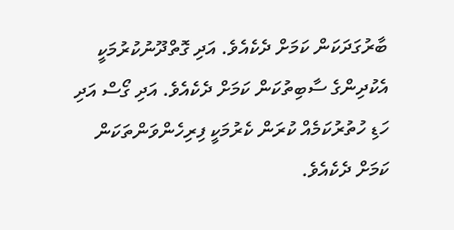ބާރުގަދަކަން ކަމަށް ދެކެއެވެ. އަދި ގޮތްދޫނުކުރުމަކީ އެކުދިންގެ ސާބިތުކަން ކަމަށް ދެކެއެވެ. އަދި ގޯސް އަދި ހަޑި ހުތުރުކަމެއް ކުރަން ކެރުމަކީ ފިރިހެންވަންތަކަން ކަމަށް ދެކެއެވެ.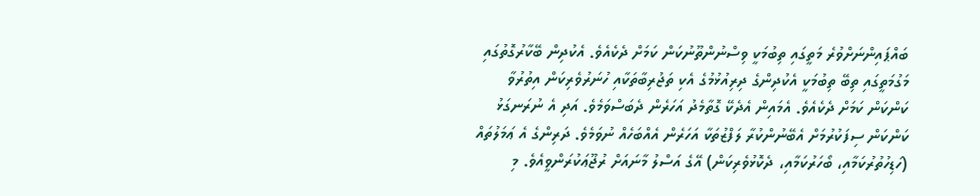ބައްޕައިންނަށްވުރެ މަތީގައި ތިބުމަކީ ވިސްނުންތޫނުކަން ކަމަށް ދެކެއެވެ. އެކުދިން ބޭކާރުގޮތުގައި މަގުމަތީގައި ތިބޭ ތިބުމަކީ އެކުދިންގެ ދިރިއުޅުމުގެ އެކި ތަޖުރިބާތަކާއި ހުނަރުވެރިކަން އިތުރުވާ ކަންކަން ކަމަށް ދެކެއެވެ. އެމައިން އެދެކޭ ގޮތާމެދު އަހަރެން ދެބަސްވަމެވެ. އަދި އެ ނުރަނގަޅު ކަންކަން ސިފަކުރުމަށް އެބޭނުންކުރާ ލަފްޒުތަކާ އަހަރެން އެއްބަހެއް ނުވަމެވެ. ދަރިންގެ އެ ޢަމަލުތައް (ހަޑިހުތުރުކަމާއި، ބޯހަރުކަމާއި، ދެކޮޅުވެރިކަން) އޭގެ އަސްލު މާނައަށް ރުޖޫޢަކުރަންވީއެވެ. މި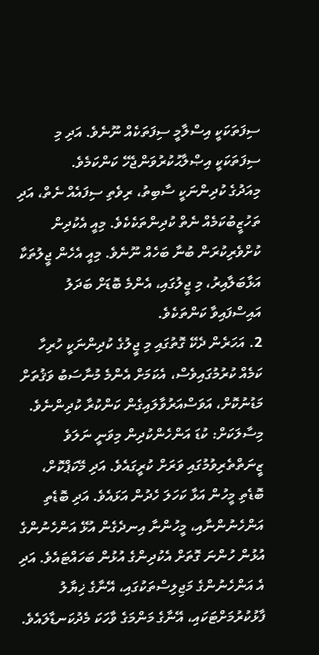ސިފަތަކަކީ އިސްލާމީ ސިފަތަކެއް ނޫނެވެ. އަދި މި ސިފަތަކަކީ އިޞްލާޙުކުރުވަންޖެހޭ ކަންކަމެވެ.
މިއަދުގެ ކުދިންނަކީ ސާބިތު، ރިވެތި ސިފައެއް ނެތް، އަދި ތަހުޒީބުކަމެއް ނެތް ކުދިންތަކެކެވެ. މިއީ އެކުދިން ކުށްވެރިކުރަން ބުނާ ބަހެއް ނޫނެވެ. މިއީ އެހެން ޖީލުތަކާ އަޅާބަލާއިރު، މި ޖީލުގައި، އެންމެ ބޮޑަށް ބަދަލު އައިސްފައިވާ ކަންތަކެވެ.
2. އަހަރެން ދެކޭ ގޮތުގައި މި ޖީލުގެ ކުދިންނަކީ ހުރިހާ ކަމެއް ކުރުމުގައިވެސް، އެކަމަށް އެންމެ މުނާސަބު ވަޤުތަށް މަޑުނުކޮށް، އަވަސްއަރުވާލައިގެން ކަންކުރާ ކުދިންނެވެ. މިސާލަކަށް: ކުޑަ އަންހެންކުދިން މިވަނީ ނަލަވެ ޒީނަތްތެރިވުމުގައި ވަރަށް ކުރީގައެވެ. އަދި މޭކަޕްކޮށް، ބޮޑެތި މީހުން އަޅާ ކަހަލަ ހެދުން އަޅައެވެ. އަދި ބޮޑެތި އަންހެނުންނާއި، މީހުންނާ އިނދެގެން އުޅޭ އަންހެނުންގެ އުޅުން ހުންނަ ގޮތަށް އެކުދިންގެ އުޅުން ބަހައްޓައެވެ. އަދި އެ އަންހެނުންގެ މަޖިލިސްތަކުގައި، އޭނާގެ ޚިޔާލު ފާޅުކުރުމަށްޓަކައި، އޭނާގެ މަންމަގެ ވާހަކަ މެދުކަނޑާލައެވެ.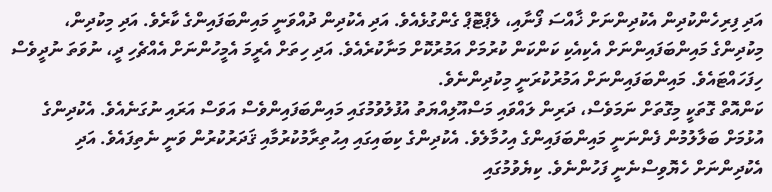އަދި ފިރިހެންކުދިން އެކުދިންނަށް ޚާއްސަ ފޯނާއި، ލެޕްޓޮޕް ގެންގުޅެއެވެ. އަދި އެކުދިން ދުއްވަނީ މައިންބަފައިންގެ ކާރެވެ. އަދި މިކުދިން، މިކުދިންގެ މައިންބަފައިންނަށް އެކިއެކި ކަންކަން ކުރުމަށް އަމުރުކޮށް މަނާކުރެއެވެ. އަދި ހިތަށް އެރީމަ އެމީހުންނަށް އެއްޗެހި ދީ، ނުވަތަ ނުދީވެސް ހިފަހައްޓައެވެ. މައިންބަފައިންނަށް އަމުރުކުރަނީ މިކުދިންނެވެ.
ކަންއޮތް ގޮތަކީ މިގޮތަށް ނަމަވެސް، ދަރިން ލައްވައި މަސްއޫލިއްޔަތު އުފުލުވުމުގައި މައިންބަފައިންވެސް އަވަސް އަރައި ނުގަނެއެވެ. އެކުދިންގެ އުޅުމަށް ބަލާލުމުން ފެންނަނީ މައިންބަފައިންގެ އިހުމާލެވެ. އެކުދިންގެ ކިބައިގައި އިޙުތިރާމުކުރުމާއި ޤަދަރުކުރުން ވަނީ ނެތިފައެވެ. އަދި އެކުދިންނަށް ހެޔޮވިސްނެނީ ފަހުންނެވެ. ކިޔެވުމުގައި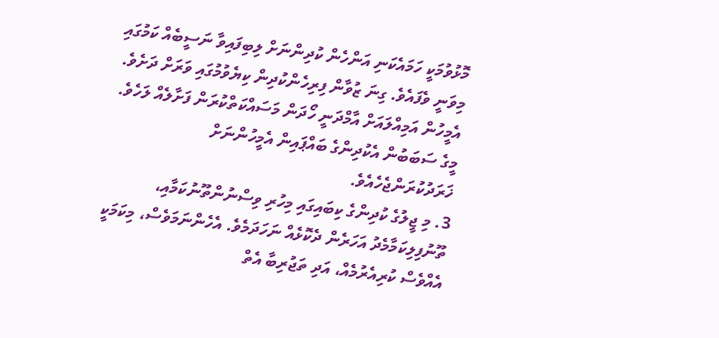މޮޅުވުމަކީ ހަމައެކަނި އަންހެން ކުދިންނަށް ލިބިފައިވާ ނަސީބެއް ކަމުގައި މިވަނީ ވެފައެވެ. ގިނަ ޒުވާން ފިރިހެންކުދިން ކިޔެވުމުގައި ވަރަށް ދަށެވެ. އެމީހުން އަމިއްލައަށް އާމްދަނީ ހޯދަން މަސައްކަތްކުރަން ފަށާލެއް ލަހެވެ. މީގެ ސަބަބުން އެކުދިންގެ ބައްޕައިން އެމީހުންނަށް ޚަރަދުކުރަންޖެހެއެވެ.
3. މި ޖީލުގެ ކުދިންގެ ކިބައިގައި މިހުރި ވިސްނުންތޫނުކަމާއި، ތޫނުފިލިކަމާމެދު އަހަރެން ދެކޮޅެއް ނަހަދަމެވެ. އެހެންނަމަވެސް، މިކަމަކީ އެއްވެސް ކުރިއެރުމެއް، އަދި ތަޖުރިބާ އެތް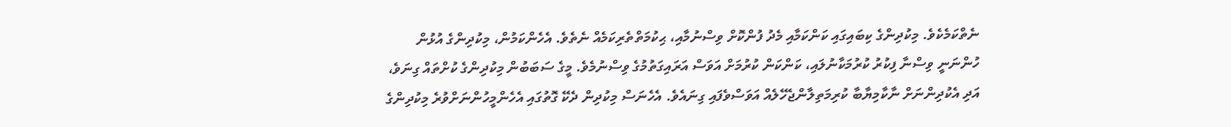ނެތްކަމެކެވެ. މިކުދިންގެ ކިބައިގައި ކަންކަމާއި މެދު ފުންކޮށް ވިސްނުމާއި، ޙިކުމަތްތެރިކަމެއް ނެތެވެ. އެހެންކަމުން، މިކުދިންގެ އުޅުން ހުންނަނީ ވިސްނާ ފިކުރު ކުރުމަކާނުލައި، ކަންކަން ކުރުމަށް އަވަސް އަރައިގަތުމުގެ ވިސްނުމެވެ. މީގެ ސަބަބުން މިކުދިންގެ ކުށްތައް ގިނަވެ، އަދި އެކުދިންނަށް ނާކާމިޔާބާ ކުރިމަތިލާންޖެހޭލެއް އަވަސްވެފައި ގިނައެވެ. އެހެނަސް މިކުދިން ދެކޭ ގޮތުގައި އެހެންމީހުންނަށްވުރެ މިކުދިންގެ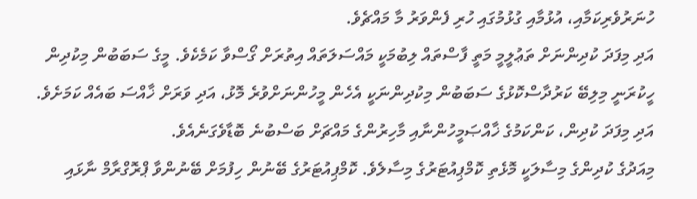ހުނަރުވެރިކަމާއި، އުޅުމާއި ގުޅުމުގައި ހުރި ފެންވަރު މާ މައްޗެވެ.
އަދި މިފަދަ ކުދިންނަށް ތަޢުލީމީ މަތީ ފާސްތައް ލިބުމަކީ މައްސަލަތައް އިތުރަށް ގޯސްވާ ކަމެކެވެ. މީގެ ސަބަބުން މިކުދިން ހީކުރަނީ މިލިބޭ ކަރުދާސްކޮޅުގެ ސަބަބުން މިކުދިންނަކީ އެހެން މީހުންނަށްވުރެ މޮޅު، އަދި ވަރަށް ޚާއްސަ ބައެއް ކަމަށެވެ. އަދި މިފަދަ ކުދިން، ކަންކަމުގެ ޚާއްޞަމީހުންނާއި މާހިރުންގެ މައްޗަށް ބަސްބުނެ ބޮޑާވެގަނެއެވެ.
މިއަދުގެ ކުދިންގެ މިސާލަކީ މޮޅެތި ކޮމްޕިއުޓަރުގެ މިސާލެވެ. ކޮމްޕިއުޓަރުގެ ބޭނުން ހިފުމަށް ބޭނުންވާ ޕްރޮގްރާމް ނާޅައި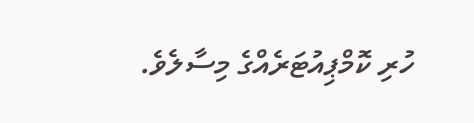ހުރި ކޮމްޕިއުޓަރެއްގެ މިސާލެވެ.